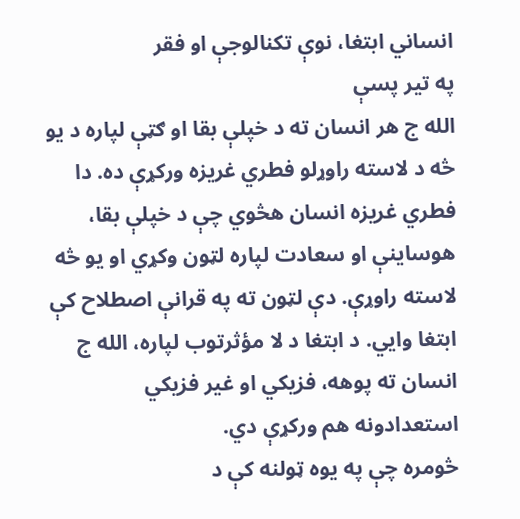انساني ابتغا، نوې تکنالوجې او فقر
په تیر پسې
الله ج هر انسان ته د خپلې بقا او ګټې لپاره د یو څه د لاسته راوړلو فطري غریزه ورکړې ده. دا فطري غریزه انسان هڅوي چې د خپلې بقا، هوساینې او سعادت لپاره لټون وکړي او یو څه لاسته راوړې. دې لټون ته په قرانې اصطلاح کې ابتغا وایي. د ابتغا د لا مؤثرتوب لپاره، الله ج انسان ته پوهه، فزیکي او غیر فزیکي استعدادونه هم ورکړې دي.
څومره چې په یوه ټولنه کې د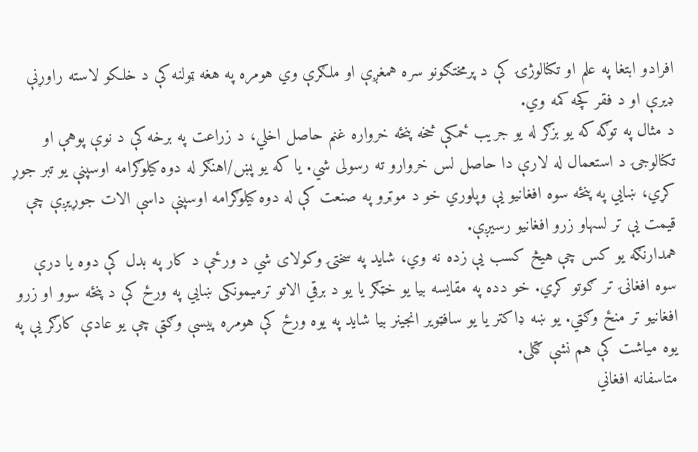افرادو ابتغا په علم او تکنالوژۍ کې د پرمختګونو سره همغږې او ملګرې وي هومره په هغه ټولنه کې د خلکو لاسته راوړنې ډيرې او د فقر کچه کمه وي.
د مثال په توګه که یو بزګر له یو جریب ځمکې څخه پنځه خرواره غنم حاصل اخلي، د زراعت په برخه کې د نوې پوهې او تکنالوجۍ د استعمال له لارې دا حاصل لس خروارو ته رسولی شي. یا که یو پښ/اهنګر له دوه کیلوګرامه اوسپنې یو تبر جوړ کړي، ښایي په پنځه سوه افغانیو یې وپلوري خو د موټرو په صنعت کې له دوه کیلوګرامه اوسپنې داسې الات جوړیږې چې قیمت یې تر لسهاو زرو افغانیو رسیږې.
همدارنګه یو کس چې هیڅ کسب یې زده نه وي، شاید په سختۍ وکولای شي د ورځې د کار په بدل کې دوه یا درې سوه افغانۍ تر ګوتو کړي. خو دده په مقایسه بیا یو خټګر یا یو د برقي الاتو ترمیمونکی ښایي په ورځ کې د پنځه سوو او زرو افغانیو تر منځ وګټي. یو ښه ډاکتر یا یو سافټویر انجینر بیا شاید په یوه ورځ کې هومره پیسې وګټې چې یو عادې کارګر یې په یوه میاشت کې هم نشې ګټلی.
متاسفانه افغاني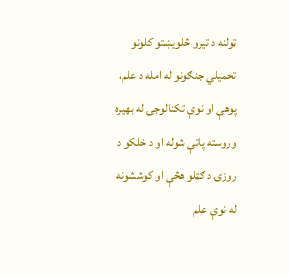ټولنه د تیرو څلویښتو کلونو تحمیلي جنګونو له امله د علم، پوهې او نوې تکنالوجۍ له بهیره وروسته پاتې شوله او د خلکو د روزۍ د ګټلو هڅې او کوششونه له نوې علم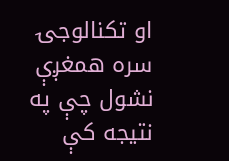او تکنالوجۍ سره همغږې نشول چې په نتیجه کې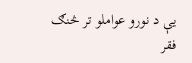یې د نورو عواملو تر څنګ فقر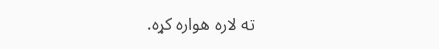ته لاره هواره کړه.